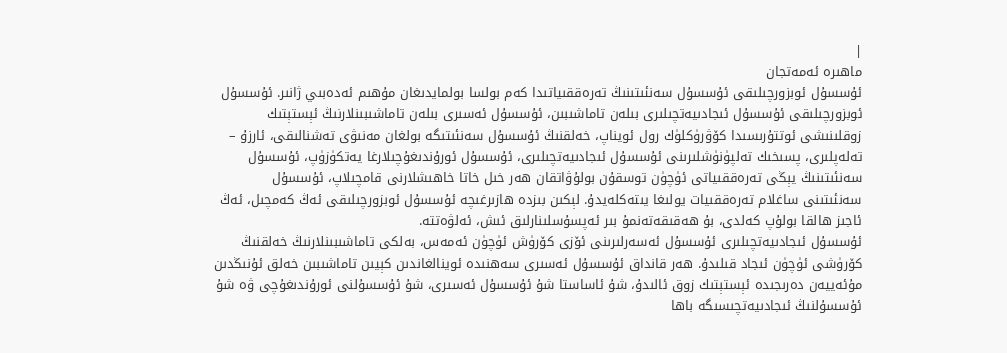|
ماھىرە ئەمەتجان
ئۇسسۇل ئوبزورچىلىقى ئۇسسۇل سەنئىتىنىڭ تەرەققىياتىدا كەم بولسا بولمايدىغان مۇھىم ئەدەبىي ژانىر. ئۇسسۇل ئوبزورچىلىقى ئۇسسۇل ئىجادىيەتچىلىرى بىلەن تاماشىبىن، ئۇسسۇل ئەسىرى بىلەن تاماشىبىنلارنىڭ ئېستېتىك زوقلىنىشى ئوتتۇرىسىدا كۆۋرۈكلۈك رول ئويناپ، خەلقنىڭ ئۇسسۇل سەنئىتىگە بولغان مەنىۋى تەشنالىقى، ئارزۇ – تەلەپلىرى، پسىخىك تەلپۈنۈشلىرىنى ئۇسسۇل ئىجادىيەتچىلىرى، ئۇسسۇل ئورۇندىغۇچىلارغا يەتكۈزۈپ، ئۇسسۇل سەنئىتىنىڭ يېڭى تەرەققىياتى ئۈچۈن توسقۇن بولۇۋاتقان ھەر خىل خاتا خاھىشلارنى قامچىلاپ، ئۇسسۇل سەنئىتىنى ساغلام تەرەققىيات يولىغا يىتەكلەيدۇ. لېكىن بىزدە ھازىرغىچە ئۇسسۇل ئوبزورچىلىقى ئەڭ كەمچىل، ئەڭ ئاجىز ھالقا بولۇپ كەلدى، بۇ ھەقىقەتەنمۇ بىر ئەپسۇسلىنارلىق ئىش، ئەلۋەتتە.
ئۇسسۇل ئىجادىيەتچىلىرى ئۇسسۇل ئەسەرلىرىنى ئۆزى كۆرۈش ئۈچۈن ئەمەس، بەلكى تاماشىبىنلارنىڭ خەلقنىڭ كۆرۈشى ئۈچۈن ئىجاد قىلىدۇ. ھەر قانداق ئۇسسۇل ئەسىرى سەھنىدە ئوينالغاندىن كېيىن تاماشىبىن خەلق ئۇنىڭدىن مۇئەييەن دەرىجىدە ئېستېتىك زوق ئالىدۇ، شۇ ئاساستا شۇ ئۇسسۇل ئەسىرى، شۇ ئۇسسۇلنى ئورۇندىغۇچى ۋە شۇ ئۇسسۇلنىڭ ئىجادىيەتچىسىگە باھا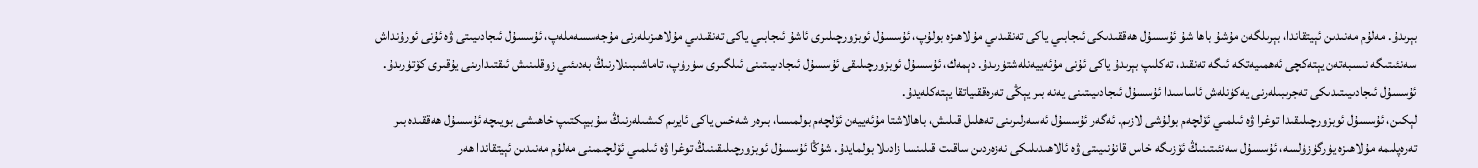بېرىدۇ. مەلۇم مەنىدىن ئېيتقاندا، بېرىلگەن مۇشۇ باھا شۇ ئۇسسۇل ھەققىدىكى ئىجابىي ياكى تەنقىدىي مۇلاھىزە بولۇپ، ئۇسسۇل ئوبزورچىلىرى ئاشۇ ئىجابىي ياكى تەنقىدىي مۇلاھىزىلەرنى مۇجەسسەملەپ، ئۇسسۇل ئىجادىيىتى ۋە ئۇنى ئورۇنداش سەنئىتىگە نىسبەتەن يېتەكچى ئەھمىيەتكە ئىگە تەنقىد، تەكلىپ بېرىدۇ ياكى ئۇنى مۇئەييەنلەشتۈرىدۇ. دېمەك، ئۇسسۇل ئوبزورچىلىقى ئۇسسۇل ئىجادىيىتىنى ئىلگىرى سۈرۈپ، تاماشىبىنلارنىڭ بەدىئىي زوقلىنىش ئىقتىدارىنى يۇقىرى كۆتۈرىدۇ. ئۇسسۇل ئىجادىيىتىدىكى تەجرىبىلەرنى يەكۈنلەش ئاساسىدا ئۇسسۇل ئىجادىيىتىنى يەنە بىر يېڭى تەرەققىياتقا يېتەكلەيدۇ.
لېكىن، ئۇسسۇل ئوبزورچىلىقىدا توغرا ۋە ئىلمىي ئۆلچەم بولۇشى لازىم. ئەگەر ئۇسسۇل ئەسەرلىرىنى تەھلىل قىلىش، باھالاشتا مۇئەييەن ئۆلچەم بولمىسا، بىرەر شەخس ياكى ئايرىم كىشىلەرنىڭ سۇبيېكتىپ خاھىشى بويىچە ئۇسسۇل ھەققىدە بىر تەرەپلىمە مۇلاھىزە يۈرگۈزۈلسە، ئۇسسۇل سەنئىتىنىڭ ئۆزىگە خاس قانۇنىيىتى ۋە ئالاھىدىلىكى نەزەردىن ساقىت قىلىنسا زادىلا بولمايدۇ. شۇڭا ئۇسسۇل ئوبزورچىلىقىنىڭ توغرا ۋە ئىلمىي ئۆلچىمىنى مەلۇم مەنىدىن ئېيتقاندا ھەر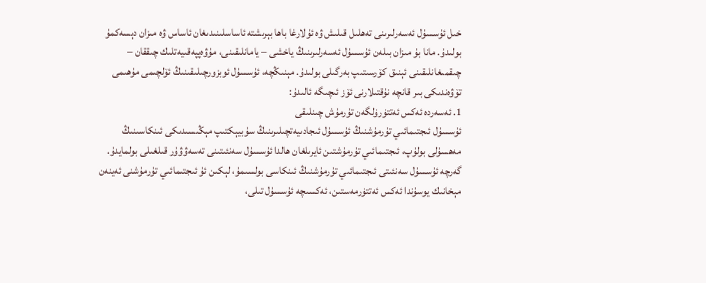خىل ئۇسسۇل ئەسەرلىرىنى تەھلىل قىلىش ۋە ئۇلارغا باھا بېرىشتە ئاساسلىنىدىغان ئاساس ۋە مىزان دېسەكمۇ بولىدۇ. مانا بۇ مىزان بىلەن ئۇسسۇل ئەسەرلىرىنىڭ ياخشى – يامانلىقىنى، مۇۋەپپەقىيەتلىك چىققان – چىقمىغانلىقىنى ئېنىق كۆرسىتىپ بەرگىلى بولىدۇ. مېنىڭچە، ئۇسسۇل ئوبزورچىلىقىنىڭ ئۆلچىمى مۇھىمى تۆۋەندىكى بىر قانچە نۇقتىلارنى ئۆز ئىچىگە ئالىدۇ:
1. ئەسەردە ئەكس ئەتتۈرۈلگەن تۇرمۇش چىنلىقى
ئۇسسۇل ئىجتىمائىي تۇرمۇشنىڭ ئۇسسۇل ئىجادىيەتچىلىرىنىڭ سۇبيېكتىپ مېڭىسىدىكى ئىنكاسىنىڭ مەھسۇلى بولۇپ، ئىجتىمائىي تۇرمۇشتىن ئايرىلغان ھالدا ئۇسسۇل سەنئىتىنى تەسەۋۋۇر قىلغىلى بولمايدۇ. گەرچە ئۇسسۇل سەنئىتى ئىجتىمائىي تۇرمۇشنىڭ ئىنكاسى بولسىمۇ، لېكىن ئۇ ئىجتىمائىي تۇرمۇشنى ئەينەن مېخانىك يوسۇندا ئەكس ئەتتۈرمەستىن، ئەكسىچە ئۇسسۇل تىلى،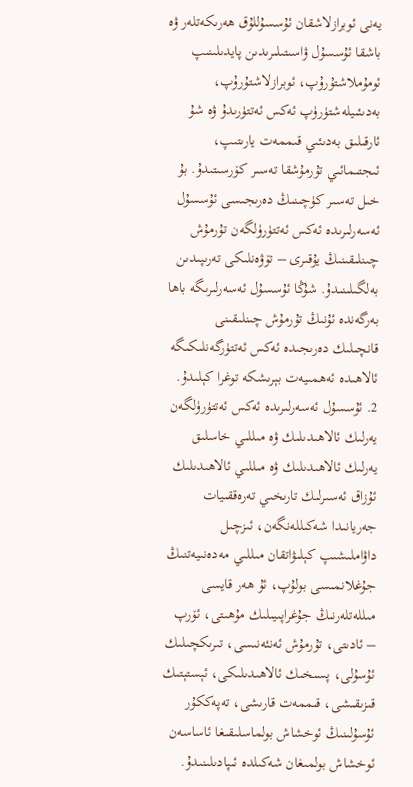يەنى ئوبرازلاشقان ئۇسسۇللۇق ھەرىكەتلەر ۋە باشقا ئۇسسۇل ۋاسىتىلىرىدىن پايدىلىنىپ ئومۇملاشتۇرۇپ، ئوبرازلاشتۇرۇپ، بەدىئىيلەشتۈرۈپ ئەكس ئەتتۈرىدۇ ۋە شۇ ئارقىلىق بەدىئىي قىممەت يارىتىپ، ئىجتىمائىي تۇرمۇشقا تەسىر كۆرسىتىدۇ. بۇ خىل تەسىر كۈچىنىڭ دەرىجىسى ئۇسسۇل ئەسەرلىرىدە ئەكس ئەتتۈرۈلگەن تۇرمۇش چىنلىقىنىڭ يۇقىرى – تۆۋەنلىكى تەرىپىدىن بەلگىلىنىدۇ. شۇڭا ئۇسسۇل ئەسەرلىرىگە باھا بەرگەندە ئۇنىڭ تۇرمۇش چىنلىقىنى قانچىلىك دەرىجىدە ئەكس ئەتتۈرگەنلىكىگە ئالاھىدە ئەھمىيەت بېرىشكە توغرا كېلىدۇ.
2. ئۇسسۇل ئەسەرلىرىدە ئەكس ئەتتۈرۈلگەن يەرلىك ئالاھىدىلىك ۋە مىللىي خاسلىق
يەرلىك ئالاھىدىلىك ۋە مىللىي ئالاھىدىلىك ئۇزاق ئەسىرلىك تارىخىي تەرەققىيات جەريانىدا شەكىللەنگەن، ئىزچىل داۋاملىشىپ كېلىۋاتقان مىللىي مەدەنىيەتنىڭ جۇغلانمىسى بولۇپ، ئۇ ھەر قايسى مىللەتلەرنىڭ جۇغراپىيىلىك مۇھىتى، ئۆرپ – ئادىتى، تۇرمۇش ئەنئەنىسى، تىرىكچىلىك ئۇسۇلى، پسىخىك ئالاھىدىلىكى، ئېستېتىك قىزىقىشى، قىممەت قارىشى، تەپەككۇر ئۇسۇلىنىڭ ئوخشاش بولماسلىقىغا ئاساسەن ئوخشاش بولمىغان شەكىلدە ئىپادىلىنىدۇ.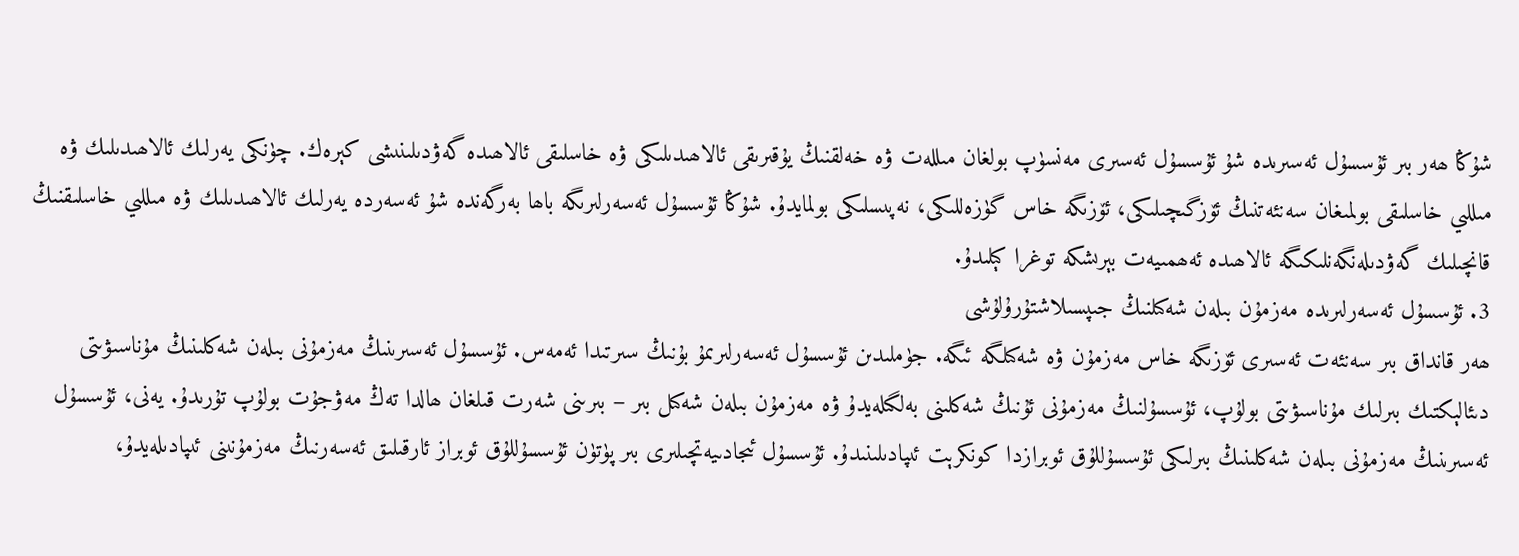شۇڭا ھەر بىر ئۇسسۇل ئەسىرىدە شۇ ئۇسسۇل ئەسىرى مەنسۈپ بولغان مىللەت ۋە خەلقنىڭ يۇقىرىقى ئالاھىدىلىكى ۋە خاسلىقى ئالاھىدە گەۋدىلىنىشى كېرەك. چۈنكى يەرلىك ئالاھىدىلىك ۋە مىللىي خاسلىقى بولمىغان سەنئەتنىڭ ئۆزگىچىلىكى، ئۆزىگە خاس گۈزەللىكى، نەپىسلىكى بولمايدۇ. شۇڭا ئۇسسۇل ئەسەرلىرىگە باھا بەرگەندە شۇ ئەسەردە يەرلىك ئالاھىدىلىك ۋە مىللىي خاسلىقنىڭ قانچىلىك گەۋدىلەنگەنلىكىگە ئالاھىدە ئەھمىيەت بېرىشكە توغرا كېلىدۇ.
3. ئۇسسۇل ئەسەرلىرىدە مەزمۇن بىلەن شەكىلنىڭ جىپسىلاشتۇرۇلۇشى
ھەر قانداق بىر سەنئەت ئەسىرى ئۆزىگە خاس مەزمۇن ۋە شەكىلگە ئىگە. جۈملىدىن ئۇسسۇل ئەسەرلىرىمۇ بۇنىڭ سىرتىدا ئەمەس. ئۇسسۇل ئەسىرىنىڭ مەزمۇنى بىلەن شەكلىنىڭ مۇناسىۋىتى دىئالېكتىك بىرلىك مۇناسىۋىتى بولۇپ، ئۇسسۇلنىڭ مەزمۇنى ئۇنىڭ شەكلىنى بەلگىلەيدۇ ۋە مەزمۇن بىلەن شەكىل بىر – بىرىنى شەرت قىلغان ھالدا تەڭ مەۋجۇت بولۇپ تۇرىدۇ. يەنى، ئۇسسۇل ئەسىرىنىڭ مەزمۇنى بىلەن شەكلىنىڭ بىرلىكى ئۇسسۇللۇق ئوبرازدا كونكرېت ئىپادىلىنىدۇ. ئۇسسۇل ئىجادىيەتچىلىرى بىر پۈتۈن ئۇسسۇللۇق ئوبراز ئارقىلىق ئەسەرنىڭ مەزمۇنىنى ئىپادىلەيدۇ،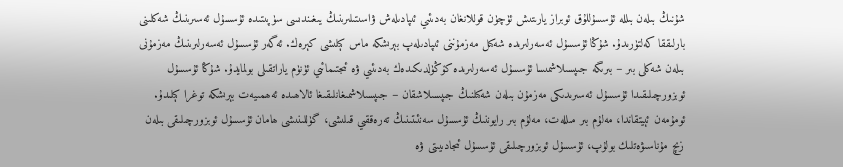شۇنىڭ بىلەن بىللە ئۇسسۇللۇق ئوبراز يارىتىش ئۈچۈن قوللانغان بەدىئىي ئىپادىلەش ۋاسىتىلىرىنىڭ يىغىندىسى سۈپىتىدە ئۇسسۇل ئەسىرىنىڭ شەكلىنى بارلىققا كەلتۈرىدۇ. شۇڭا ئۇسسۇل ئەسەرلىرىدە شەكىل مەزمۇننى ئىپادىلەپ بېرىشكە ماس كېلىشى كېرەك. ئەگەر ئۇسسۇل ئەسەرلىرىنىڭ مەزمۇنى بىلەن شەكلى بىر – بىرىگە جىپسىلاشمىسا ئۇسسۇل ئەسەرلىرىدە كۆڭۈلدىكىدەك بەدىئىي ۋە ئىجتىمائىي ئۈنۈم ياراتقىلى بولمايدۇ. شۇڭا ئۇسسۇل ئوبزورچىلىقىدا ئۇسسۇل ئەسىرىدىكى مەزمۇن بىلەن شەكىلنىڭ جىپسىلاشقان – جىپسىلاشمىغانلىقىغا ئالاھىدە ئەھمىيەت بېرىشكە توغرا كېلىدۇ.
ئومۇمەن ئېيتقاندا، مەلۇم بىر مىللەت، مەلۇم بىر رايوننىڭ ئۇسسۇل سەنئىتىنىڭ تەرەققىي قىلىشى، گۈللىنىشى ھامان ئۇسسۇل ئوبزورچىلىقى بىلەن زىچ مۇناسىۋەتلىك بولۇپ، ئۇسسۇل ئوبزورچىلىقى ئۇسسۇل ئىجادىيىتى ۋە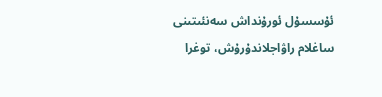ئۇسسۇل ئورۇنداش سەنئىتىنى ساغلام راۋاجلاندۇرۇش، توغرا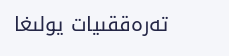تەرەققىيات يولىغا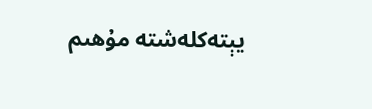يېتەكلەشتە مۇھىم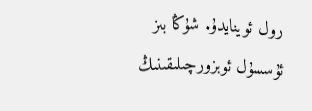رول ئوينايدۇ. شۇڭا بىز ئۇسسۇل ئوبزورچىلىقىنىڭ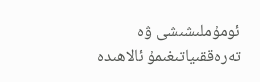ئومۇملىشىشى ۋە تەرەققىياتىغىمۇ ئالاھىدە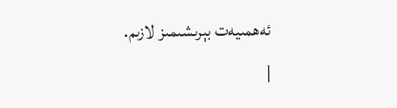ئەھمىيەت بېرىشىمىز لازىم.
|